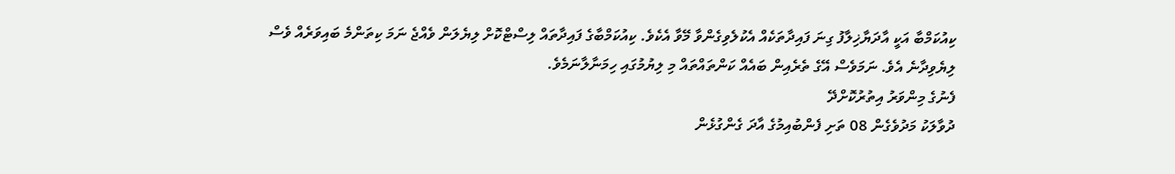ކިއުކަމްބާ އަކީ އާދަޔާޚިލާފު ގިނަ ފައިދާތަކެއް އެކުލެވިގެންވާ މޭވާ އެކެވެ. ކިއުކަމްބާގެ ފައިދާތައް ލިސްޓްކޮށް ލިޔެލަން ވެއްޖެ ނަމަ ކިތަންމެ ބައިވަރެއް ވެސް ލިޔެވިދާނެ އެވެ. ނަމަވެސް އޭގެ ތެރެއިން ބައެއް ކަންތައްތައް މި ލިޔުމުގައި ހިމަނާލާނަމެވެ.
ފެނުގެ މިންވަރު އިތުރުކޮށްދޭ
ދުވާލަކު މަދުވެގެން 08 ތަށި ފެންބުއިމުގެ އާދަ ގެންގުޅެން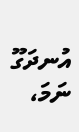އުނދަގޫ ނަމަ،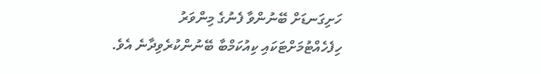ހަށިގަނޑަށް ބޭނުންވާ ފެނުގެ މިންވަރު ހިފެހެއްޓުމަށްޓަކައި ކިއުކަމްބާ ބޭނުންކުރެވިދާނެ އެވެ.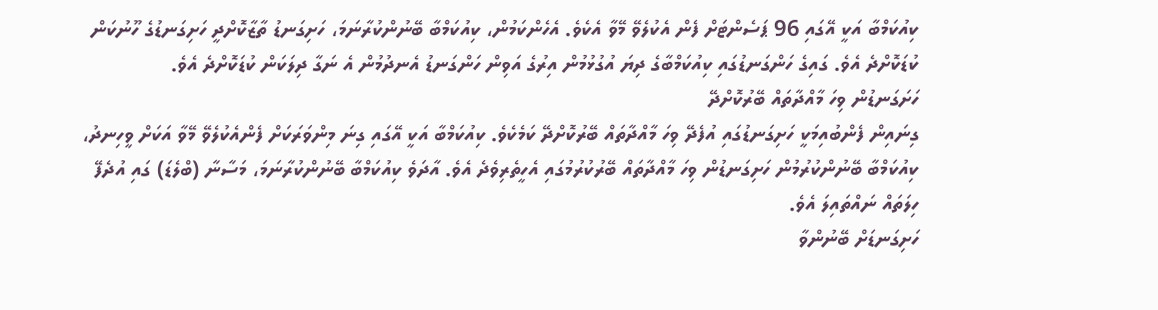ކިއުކަމްބާ އަކީ އޭގައި 96 ޕަސެންޓަށް ފެން އެކުލެވޭ މޭވާ އެކެވެ. އެހެންކަމުން، ކިއުކަމްބާ ބޭނުންކުރާނަމަ، ހަށިގަނޑު ތާޒާކޮށްދީ ހަށިގަނޑުގެ ހޫނުކަން ކުޑަކޮށްދެ އެވެ. ގައިގެ ހަންގަނޑުގައި ކިއުކަމްބާގެ ދިޔަ އުގުޅުމުން އިރުގެ އަވިން ހަންގަނޑު އެނދުމުން އެ ނަގާ ދިލަކަން ކުޑަކޮށްދެ އެވެ.
ހަށަގަނޑުން ވިހަ މާއްދާތައް ބޭރުކޮށްދޭ
ގިނައިން ފެންބުއިމަކީ ހަށިގަނޑުގައި އުފެދޭ ވިހަ މާއްދާތައް ބޭރުކޮށްދޭ ކަމެކެވެ. ކިއުކަމްބާ އަކީ އޭގައި ގިނަ މިންވަރަކަށް ފެންއެކުލެވޭ މޭވާ އަކަށް ވީހިނދު، ކިއުކަމްބާ ބޭނުންކުރުމުން ހަށިގަނޑުން ވިހަ މާއްދާތައް ބޭރުކުރުމުގައި އެހީތެރިވެދެ އެވެ. އާދަވެ ކިއުކަމްބާ ބޭނުންކުރާނަމަ، މަސާނާ (ބްލެޑަ) ގައި އުދެފޭ ހިލަތައް ނައްތައިލަ އެވެ.
ހަށިގަނޑަށް ބޭނުންވާ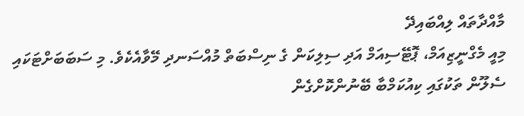މާއްދާތައް ލިއްބައިދޭ
މިއީ މެގްނީޒިއަމް، ޕޮޓޭސިއަމް އަދި ސިލިކަން ގެ ނިސްބަތް މުއްސަނދި މޭވާއެކެވެ. މި ސަބަބަށްޓަކައި ސެލޫން ތަކުގައި ކިއުކަމްބާ ބޭނުންކޮށްގެން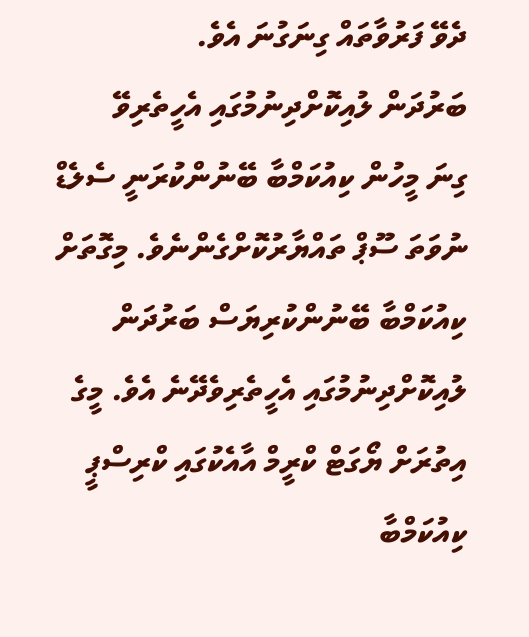ދެވޭ ފަރުވާތައް ގިނަގުނަ އެވެ.
ބަރުދަން ލުއިކޮށްދިނުމުގައި އެހީތެރިވޭ
ގިނަ މީހުން ކިއުކަމްބާ ބޭނުންކުރަނީ ސެލެޑް ނުވަތަ ސޫޕް ތައްޔާރުކޮށްގެންނެވެ. މިގޮތަށް ކިއުކަމްބާ ބޭނުންކުރިޔަސް ބަރުދަން ލުއިކޮށްދިނުމުގައި އެހީތެރިވެދޭނެ އެވެ. މީގެ އިތުރަށް ޔޯގަޓް ކްރީމް އާއެކުގައި ކްރިސްޕީ ކިއުކަމްބާ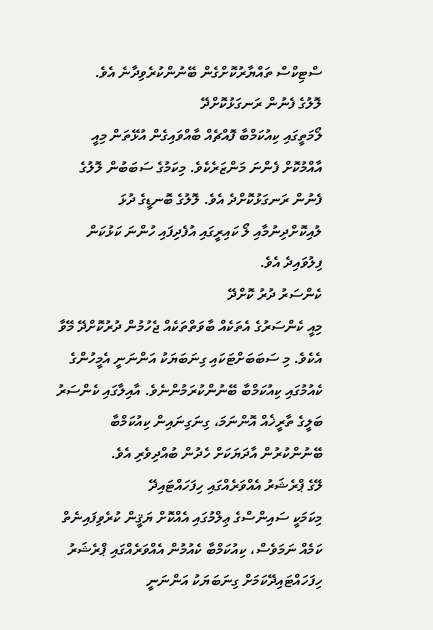ސްޓިކްސް ތައްޔާރުކޮށްގެން ބޭނުންކުރެވިދާނެ އެވެ.
ލޮލުގެ ފެނުން ރަނގަޅުކޮށްދޭ
ލޯމަތީގައި ކިއުކަމްބާ ފޮއްޗެއް ބާއްވައިގެން އުޅޭތަން މިއީ އާއްމުކޮށް ފެންނަ މަންޒަރެކެވެ. މިކަމުގެ ސަބަބުން ލޮލުގެ ފެނުން ރަނގަޅުކޮށްދެ އެވެ. ލޮލުގެ ބޮނޑީގެ ދުޅަ ލުއިކޮށްދިނުމާއި ލޯ ކައިރީގައި އުފެދިފައި ހުންނަ ކަޅުކަން ފިލުވައިދެ އެވެ.
ކެންސަރު ދުރު ކޮށްދޭ
މިއީ ކެންސަރުގެ އެތަކެއް ބާވަތްތަކެއް ޖެހުމުން ދުރުކޮށްދޭ މޭވާ އެކެވެ. މި ސަބަބަށްޓަކައި ގިނަބަޔަކު އަންނަނީ އެމީހުންގެ ކެއުމުގައި ކިއުކަމްބާ ބޭނުންކުރަމުންނެވެ. އާއިލާގައި ކެންސަރު ބަލީގެ ތާރީޚެއް އޮންނަމަ، ގިނަގިނައިން ކިއުކަމްބާ ބޭނުންކުރުން އާދަޔަކަށް ހެދުން ބުއްދިވެރި އެވެ.
ލޭގެ ޕްރެޝަރު އެއްވަރެއްގައި ހިފަހައްޓައިދޭ
މިކަމަކީ ސައިންސްގެ ޢިލްމުގައި އެއްކޮށް ޔަޤީން ކުރެވިފައިނެތް ކަމެއް ނަމަވެސް، ކިއުކަމްބާ ކެއުމުން އެއްވަރެއްގައި ޕްރެޝަރު ހިފަހައްޓައިދޭކަމަށް ގިނަބަޔަކު އަންނަނީ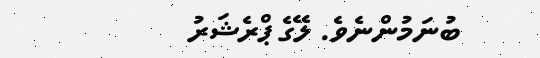ބުނަމުންނެވެ. ލޭގެ ޕްރެޝަރު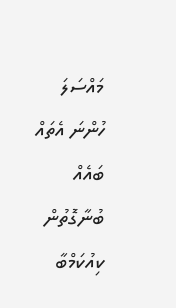މައްސަލަ ހުންނަ އެތައް ބައެއް ބުނާގޮތުން ކިއުކަމްބާ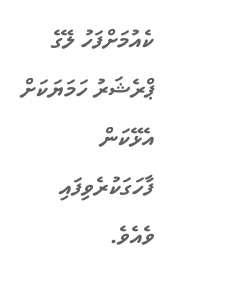ކެއުމަށްފަހު ލޭގެ ޕްރެޝަރު ހަމަޔަކަށް އެޅޭކަން ފާހަގަކުރެވިފައި ވެއެވެ.